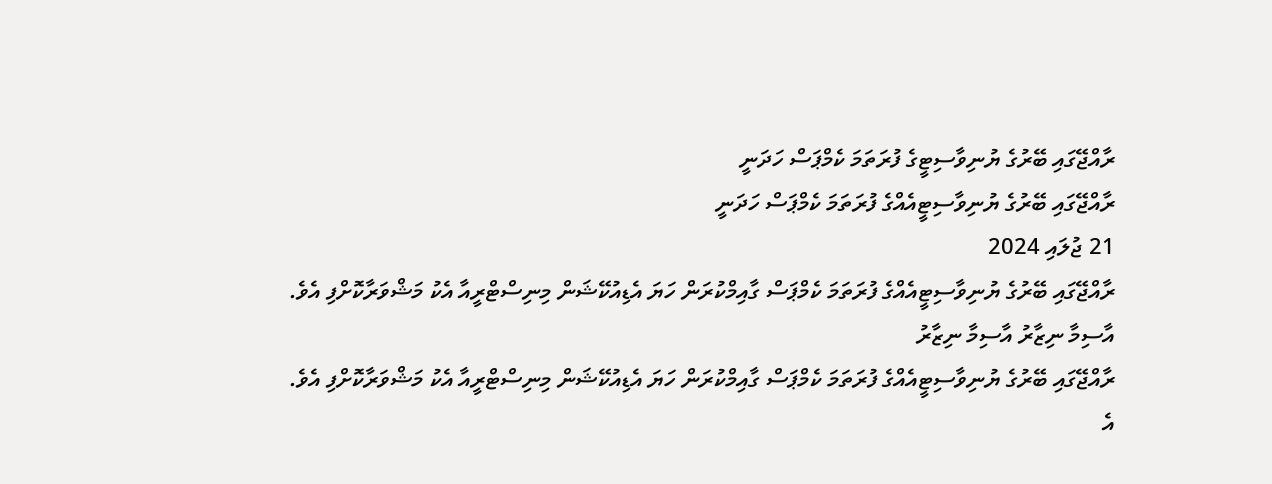ރާއްޖޭގައި ބޭރުގެ ޔުނިވާސިޓީގެ ފުރަތަމަ ކެމްޕަސް ހަދަނީ
ރާއްޖޭގައި ބޭރުގެ ޔުނިވާސިޓީއެއްގެ ފުރަތަމަ ކެމްޕަސް ހަދަނީ
21 ޖުލައި 2024
ރާއްޖޭގައި ބޭރުގެ ޔުނިވާސިޓީއެއްގެ ފުރަތަމަ ކެމްޕަސް ގާއިމްކުރަން ހަޔަ އެޑިއުކޭޝަން މިނިސްޓްރީއާ އެކު މަޝްވަރާކޮށްފި އެވެ.
އާސިމާ ނިޒާރު އާސިމާ ނިޒާރު
ރާއްޖޭގައި ބޭރުގެ ޔުނިވާސިޓީއެއްގެ ފުރަތަމަ ކެމްޕަސް ގާއިމްކުރަން ހަޔަ އެޑިއުކޭޝަން މިނިސްޓްރީއާ އެކު މަޝްވަރާކޮށްފި އެވެ.
އެ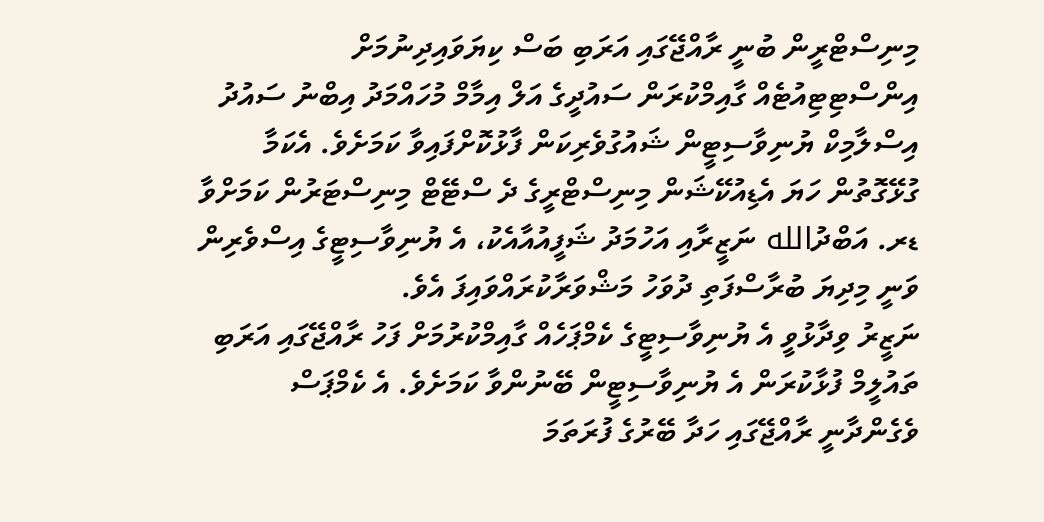މިނިސްޓްރީން ބުނީ ރާއްޖޭގައި އަރަބި ބަސް ކިޔަވައިދިނުމަށް އިންސްޓިޓިއުޓެއް ގާއިމްކުރަން ސައުދީގެ އަލް އިމާމް މުހައްމަދު އިބްނު ސައުދު އިސްލާމިކް ޔުނިވާސިޓީން ޝައުގުވެރިކަން ފާޅުކޮށްފައިވާ ކަމަށެވެ. އެކަމާ ގުޅޭގޮތުން ހަޔަ އެޑިއުކޭޝަން މިނިސްޓްރީގެ ދެ ސްޓޭޓް މިނިސްޓަރުން ކަމަށްވާ ޑރ. އަބްދުالله ނަޒީރާއި އަހުމަދު ޝަފީއުއާއެކު، އެ ޔުނިވާސިޓީގެ އިސްވެރިން ވަނީ މިދިޔަ ބުރާސްފަތި ދުވަހު މަޝްވަރާކުރައްވައިފަ އެވެ.
ނަޒީރު ވިދާޅުވީ އެ ޔުނިވާސިޓީގެ ކެމްޕަހެއް ގާއިމްކުރުމަށް ފަހު ރާއްޖޭގައި އަރަބި ތައުލީމް ފުޅާކުރަން އެ ޔުނިވާސިޓީން ބޭނުންވާ ކަމަށެވެ. އެ ކެމްޕަސް ވެގެންދާނީ ރާއްޖޭގައި ހަދާ ބޭރުގެ ފުރަތަމަ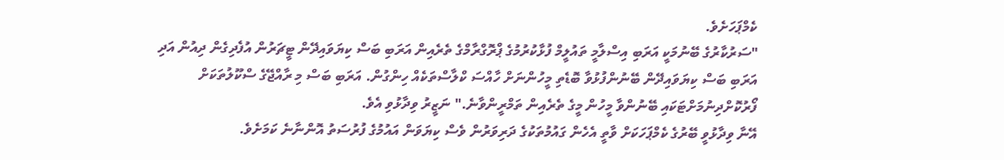ކެމްޕަހަށެވެ.
"ސަރުކާރުގެ ބޭނުމަކީ އަރަބި އިސްލާމީ ތައުލީމް ފުޅާކުރުމުގެ ޕްރޮގްރާމްގެ ތެރެއިން އަރަބި ބަސް ކިޔަވައިދޭން ޓީޗަރުން އުފެދިގެން ދިއުން އަދި އަރަބި ބަސް ކިޔަވައިދޭން ބޭނުންފުޅުވާ ބޮޑެތި މީހުންނަށް ހާއްސަ ކްލާސްތަކެއް ހިންގުން. އަރަބި ބަސް މި ރާއްޖޭގެ ސްކޫލުތަކަށް ފޯރުކޮށްދިނުމަށްޓަކައި ބޭނުންވާ މީހުން މީގެ ތެރެއިން ތަމްރީންވާނެ." ނަޒީރު ވިދާޅުވި އެވެ.
އޭނާ ވިދާޅުވީ ބޭރުގެ ކެމްޕަހަކަށް ވާތީ އެހެން ގައުމުތަކުގެ ދަރިވަރުން ވެސް ކިޔަވަން އައުމުގެ ފުރުސަތު އޮންނާނެ ކަމަށެވެ.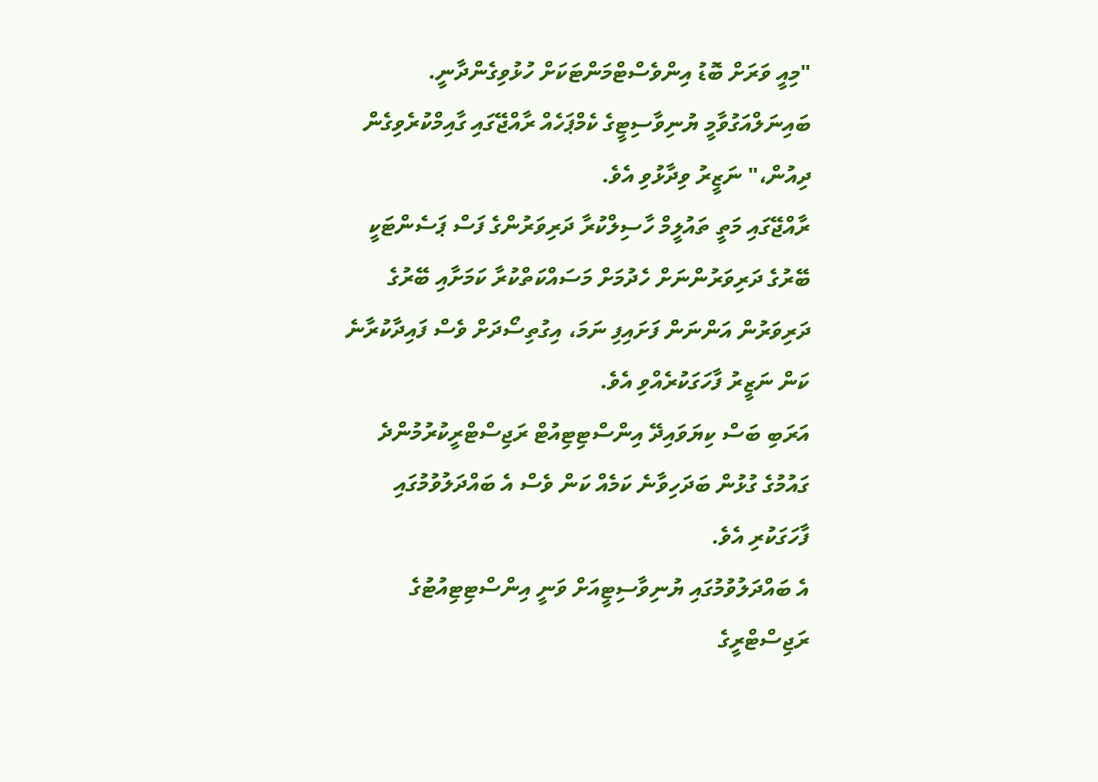"މިއީ ވަރަށް ބޮޑު އިންވެސްޓްމަންޓަކަށް ހުޅުވިގެންދާނީ. ބައިނަލްއަގުވާމީ ޔުނިވާސިޓީގެ ކެމްޕަހެއް ރާއްޖޭގައި ގާއިމްކުރެވިގެން ދިއުން،" ނަޒީރު ވިދާޅުވި އެވެ.
ރާއްޖޭގައި މަތީ ތައުލީމް ހާސިލްކުރާ ދަރިވަރުންގެ ފަސް ޕަސެންޓަކީ ބޭރުގެ ދަރިވަރުންނަށް ހެދުމަށް މަސައްކަތްކުރާ ކަމަށާއި ބޭރުގެ ދަރިވަރުން އަންނަން ފަށައިފި ނަމަ، އިގުތިސޯދަށް ވެސް ފައިދާކުރާނެ ކަން ނަޒީރު ފާހަގަކުރެއްވި އެވެ.
އަރަބި ބަސް ކިޔަވައިދޭ އިންސްޓިޓިއުޓް ރަޖިސްޓްރީކުރުމުންދެ ގައުމުގެ ގުޅުން ބަދަހިވާނެ ކަމެއް ކަން ވެސް އެ ބައްދަލުވުމުގައި ފާހަގަކުރި އެވެ.
އެ ބައްދަލުވުމުގައި ޔުނިވާސިޓީއަށް ވަނީ އިންސްޓިޓިއުޓުގެ ރަޖިސްޓްރީގެ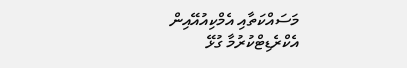މަސައްކަތާއި އެމްކިއުއޭއިން އެކްރެޑިޓްކުރުމާ ގުޅޭ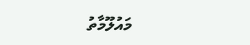މައުލޫމާތު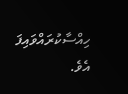ހިއްސާކުރައްވައިފަ އެވެ.